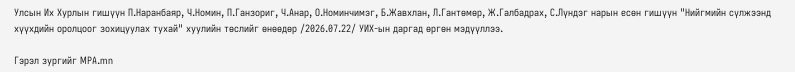Улсын Их Хурлын гишүүн П.Наранбаяр, Ч.Номин, П.Ганзориг, Ч.Анар, О.Номинчимэг, Б.Жавхлан, Л.Гантөмөр, Ж.Галбадрах, С.Лүндэг нарын есөн гишүүн "Нийгмийн сүлжээнд хүүхдийн оролцоог зохицуулах тухай" хуулийн төслийг өнөөдөр /2026.07.22/ УИХ-ын даргад өргөн мэдүүллээ.

Гэрэл зургийг MPA.mn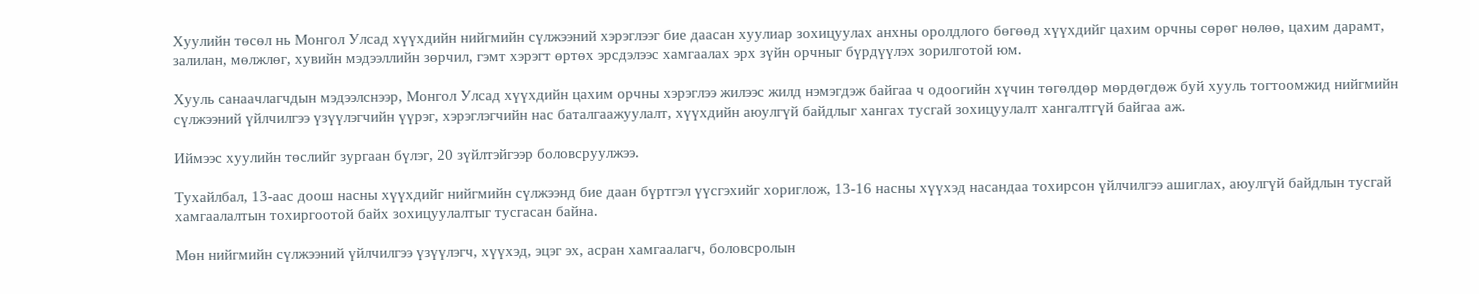Хуулийн төсөл нь Монгол Улсад хүүхдийн нийгмийн сүлжээний хэрэглээг бие даасан хуулиар зохицуулах анхны оролдлого бөгөөд хүүхдийг цахим орчны сөрөг нөлөө, цахим дарамт, залилан, мөлжлөг, хувийн мэдээллийн зөрчил, гэмт хэрэгт өртөх эрсдэлээс хамгаалах эрх зүйн орчныг бүрдүүлэх зорилготой юм.

Хууль санаачлагчдын мэдээлснээр, Монгол Улсад хүүхдийн цахим орчны хэрэглээ жилээс жилд нэмэгдэж байгаа ч одоогийн хүчин төгөлдөр мөрдөгдөж буй хууль тогтоомжид нийгмийн сүлжээний үйлчилгээ үзүүлэгчийн үүрэг, хэрэглэгчийн нас баталгаажуулалт, хүүхдийн аюулгүй байдлыг хангах тусгай зохицуулалт хангалтгүй байгаа аж.

Иймээс хуулийн төслийг зургаан бүлэг, 20 зүйлтэйгээр боловсруулжээ.

Тухайлбал, 13-аас доош насны хүүхдийг нийгмийн сүлжээнд бие даан бүртгэл үүсгэхийг хориглож, 13-16 насны хүүхэд насандаа тохирсон үйлчилгээ ашиглах, аюулгүй байдлын тусгай хамгаалалтын тохиргоотой байх зохицуулалтыг тусгасан байна.

Мөн нийгмийн сүлжээний үйлчилгээ үзүүлэгч, хүүхэд, эцэг эх, асран хамгаалагч, боловсролын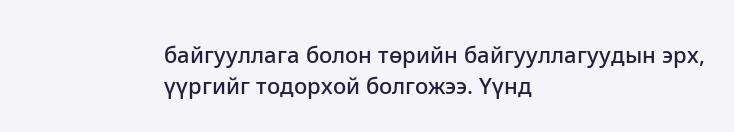байгууллага болон төрийн байгууллагуудын эрх, үүргийг тодорхой болгожээ. Үүнд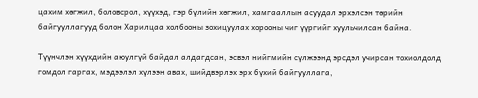цахим хөгжил, боловсрол, хүүхэд, гэр бүлийн хөгжил, хамгааллын асуудал эрхэлсэн төрийн байгууллагууд болон Харилцаа холбооны зохицуулах хорооны чиг үүргийг хуульчилсан байна.

Түүнчлэн хүүхдийн аюулгүй байдал алдагдсан, эсвэл нийгмийн сүлжээнд эрсдэл учирсан тохиолдолд гомдол гаргах, мэдээлэл хүлээн авах, шийдвэрлэх эрх бүхий байгууллага,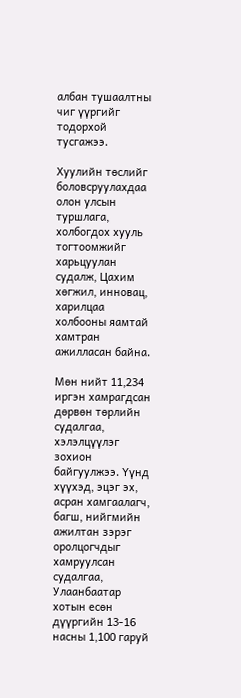албан тушаалтны чиг үүргийг тодорхой тусгажээ.

Хуулийн төслийг боловсруулахдаа олон улсын туршлага, холбогдох хууль тогтоомжийг харьцуулан судалж, Цахим хөгжил, инновац, харилцаа холбооны яамтай хамтран ажилласан байна.

Мөн нийт 11,234 иргэн хамрагдсан дөрвөн төрлийн судалгаа, хэлэлцүүлэг зохион байгуулжээ. Үүнд хүүхэд, эцэг эх, асран хамгаалагч, багш, нийгмийн ажилтан зэрэг оролцогчдыг хамруулсан судалгаа, Улаанбаатар хотын есөн дүүргийн 13-16 насны 1,100 гаруй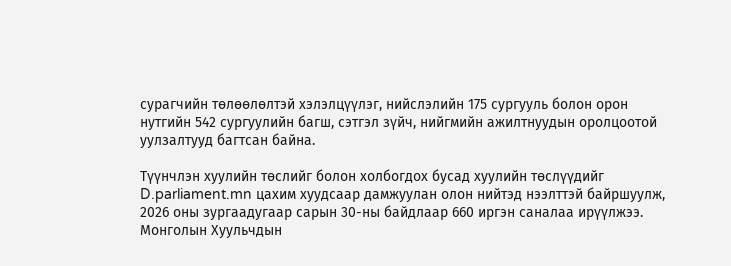сурагчийн төлөөлөлтэй хэлэлцүүлэг, нийслэлийн 175 сургууль болон орон нутгийн 542 сургуулийн багш, сэтгэл зүйч, нийгмийн ажилтнуудын оролцоотой уулзалтууд багтсан байна.

Түүнчлэн хуулийн төслийг болон холбогдох бусад хуулийн төслүүдийг D.parliament.mn цахим хуудсаар дамжуулан олон нийтэд нээлттэй байршуулж, 2026 оны зургаадугаар сарын 30-ны байдлаар 660 иргэн саналаа ирүүлжээ. Монголын Хуульчдын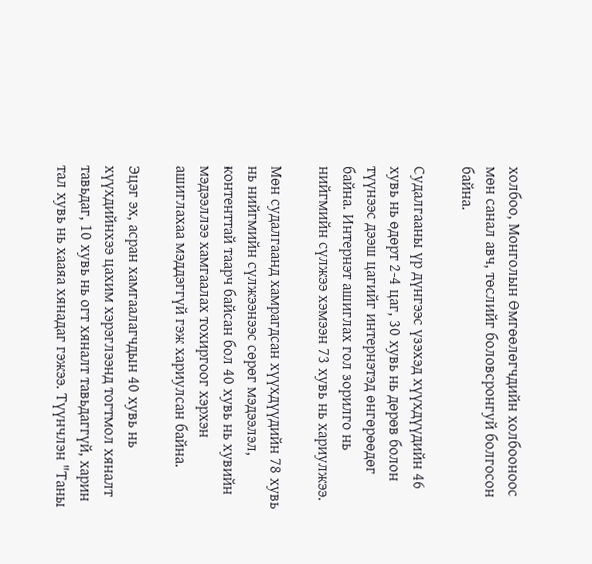холбоо, Монголын Өмгөөлөгчдийн холбооноос мөн санал авч, төслийг боловсронгуй болгосон байна.

Судалгааны үр дүнгээс үзэхэд хүүхдүүдийн 46 хувь нь өдөрт 2-4 цаг, 30 хувь нь дөрөв болон түүнээс дээш цагийг интернэтэд өнгөрөөдөг байна. Интернэт ашиглах гол зорилго нь нийгмийн сүлжээ хэмээн 73 хувь нь хариулжээ.

Мөн судалгаанд хамрагдсан хүүхдүүдийн 78 хувь нь нийгмийн сүлжээнээс сөрөг мэдээлэл, контенттай таарч байсан бол 40 хувь нь хувийн мэдээллээ хамгаалах тохиргоог хэрхэн ашиглахаа мэддэггүй гэж хариулсан байна.

Эцэг эх, асран хамгаалагчдын 40 хувь нь хүүхдийнхээ цахим хэрэглээнд тогтмол хяналт тавьдаг, 10 хувь нь огт хяналт тавьдаггүй, харин тал хувь нь хааяа хянадаг гэжээ. Түүнчлэн "Таны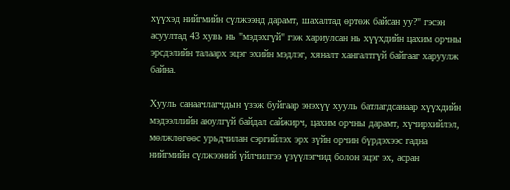хүүхэд нийгмийн сүлжээнд дарамт, шахалтад өртөж байсан уу?" гэсэн асуултад 43 хувь нь "мэдэхгүй" гэж хариулсан нь хүүхдийн цахим орчны эрсдэлийн талаарх эцэг эхийн мэдлэг, хяналт хангалтгүй байгааг харуулж байна.

Хууль санаачлагчдын үзэж буйгаар энэхүү хууль батлагдсанаар хүүхдийн мэдээллийн аюулгүй байдал сайжирч, цахим орчны дарамт, хүчирхийлэл, мөлжлөгөөс урьдчилан сэргийлэх эрх зүйн орчин бүрдэхээс гадна нийгмийн сүлжээний үйлчилгээ үзүүлэгчид болон эцэг эх, асран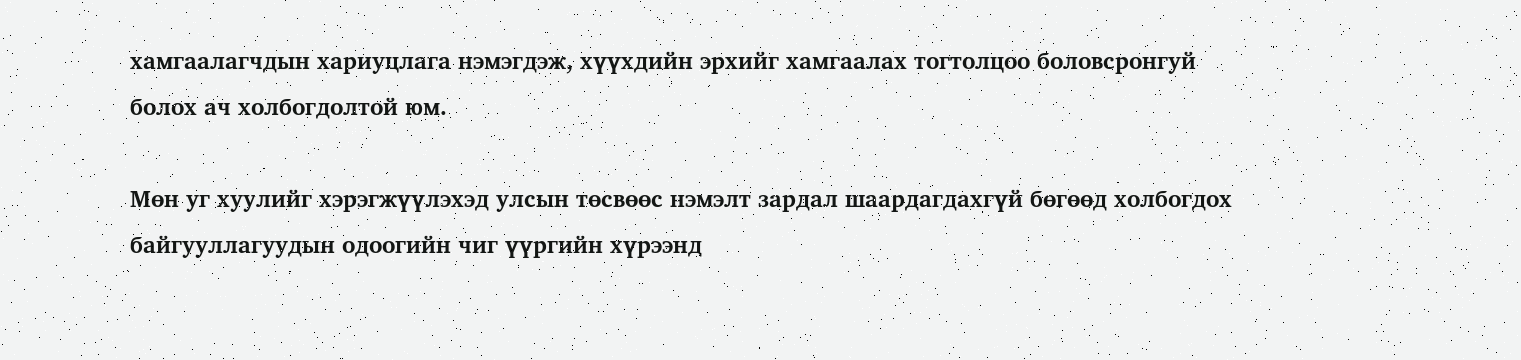хамгаалагчдын хариуцлага нэмэгдэж, хүүхдийн эрхийг хамгаалах тогтолцоо боловсронгуй болох ач холбогдолтой юм.

Мөн уг хуулийг хэрэгжүүлэхэд улсын төсвөөс нэмэлт зардал шаардагдахгүй бөгөөд холбогдох байгууллагуудын одоогийн чиг үүргийн хүрээнд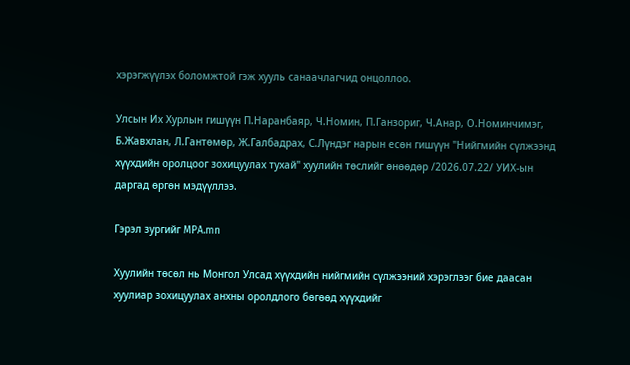хэрэгжүүлэх боломжтой гэж хууль санаачлагчид онцоллоо.

Улсын Их Хурлын гишүүн П.Наранбаяр, Ч.Номин, П.Ганзориг, Ч.Анар, О.Номинчимэг, Б.Жавхлан, Л.Гантөмөр, Ж.Галбадрах, С.Лүндэг нарын есөн гишүүн "Нийгмийн сүлжээнд хүүхдийн оролцоог зохицуулах тухай" хуулийн төслийг өнөөдөр /2026.07.22/ УИХ-ын даргад өргөн мэдүүллээ.

Гэрэл зургийг MPA.mn

Хуулийн төсөл нь Монгол Улсад хүүхдийн нийгмийн сүлжээний хэрэглээг бие даасан хуулиар зохицуулах анхны оролдлого бөгөөд хүүхдийг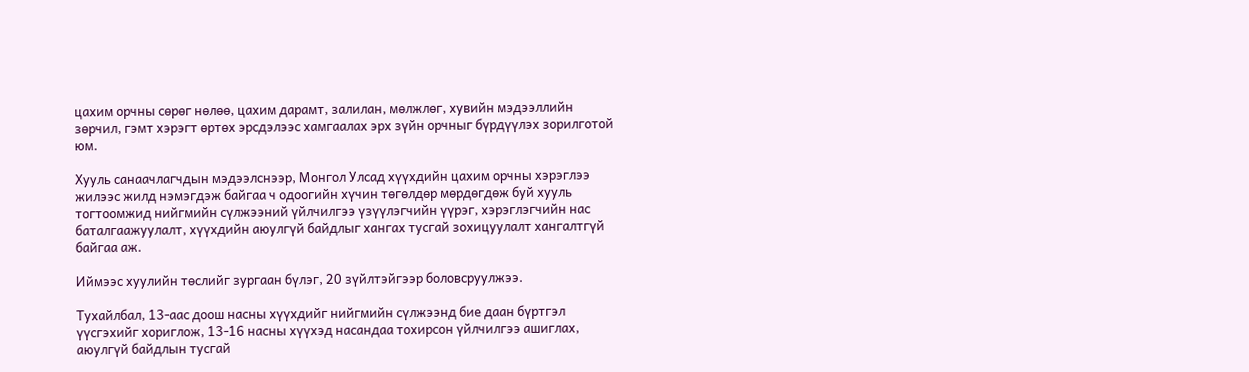цахим орчны сөрөг нөлөө, цахим дарамт, залилан, мөлжлөг, хувийн мэдээллийн зөрчил, гэмт хэрэгт өртөх эрсдэлээс хамгаалах эрх зүйн орчныг бүрдүүлэх зорилготой юм.

Хууль санаачлагчдын мэдээлснээр, Монгол Улсад хүүхдийн цахим орчны хэрэглээ жилээс жилд нэмэгдэж байгаа ч одоогийн хүчин төгөлдөр мөрдөгдөж буй хууль тогтоомжид нийгмийн сүлжээний үйлчилгээ үзүүлэгчийн үүрэг, хэрэглэгчийн нас баталгаажуулалт, хүүхдийн аюулгүй байдлыг хангах тусгай зохицуулалт хангалтгүй байгаа аж.

Иймээс хуулийн төслийг зургаан бүлэг, 20 зүйлтэйгээр боловсруулжээ.

Тухайлбал, 13-аас доош насны хүүхдийг нийгмийн сүлжээнд бие даан бүртгэл үүсгэхийг хориглож, 13-16 насны хүүхэд насандаа тохирсон үйлчилгээ ашиглах, аюулгүй байдлын тусгай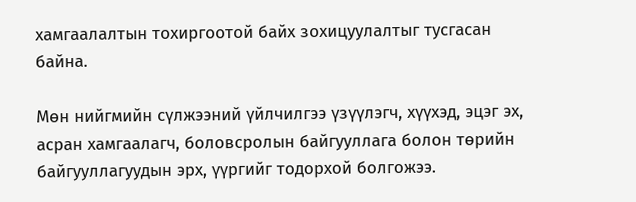хамгаалалтын тохиргоотой байх зохицуулалтыг тусгасан байна.

Мөн нийгмийн сүлжээний үйлчилгээ үзүүлэгч, хүүхэд, эцэг эх, асран хамгаалагч, боловсролын байгууллага болон төрийн байгууллагуудын эрх, үүргийг тодорхой болгожээ.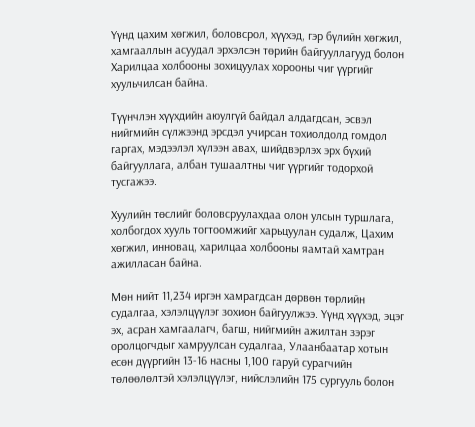Үүнд цахим хөгжил, боловсрол, хүүхэд, гэр бүлийн хөгжил, хамгааллын асуудал эрхэлсэн төрийн байгууллагууд болон Харилцаа холбооны зохицуулах хорооны чиг үүргийг хуульчилсан байна.

Түүнчлэн хүүхдийн аюулгүй байдал алдагдсан, эсвэл нийгмийн сүлжээнд эрсдэл учирсан тохиолдолд гомдол гаргах, мэдээлэл хүлээн авах, шийдвэрлэх эрх бүхий байгууллага, албан тушаалтны чиг үүргийг тодорхой тусгажээ.

Хуулийн төслийг боловсруулахдаа олон улсын туршлага, холбогдох хууль тогтоомжийг харьцуулан судалж, Цахим хөгжил, инновац, харилцаа холбооны яамтай хамтран ажилласан байна.

Мөн нийт 11,234 иргэн хамрагдсан дөрвөн төрлийн судалгаа, хэлэлцүүлэг зохион байгуулжээ. Үүнд хүүхэд, эцэг эх, асран хамгаалагч, багш, нийгмийн ажилтан зэрэг оролцогчдыг хамруулсан судалгаа, Улаанбаатар хотын есөн дүүргийн 13-16 насны 1,100 гаруй сурагчийн төлөөлөлтэй хэлэлцүүлэг, нийслэлийн 175 сургууль болон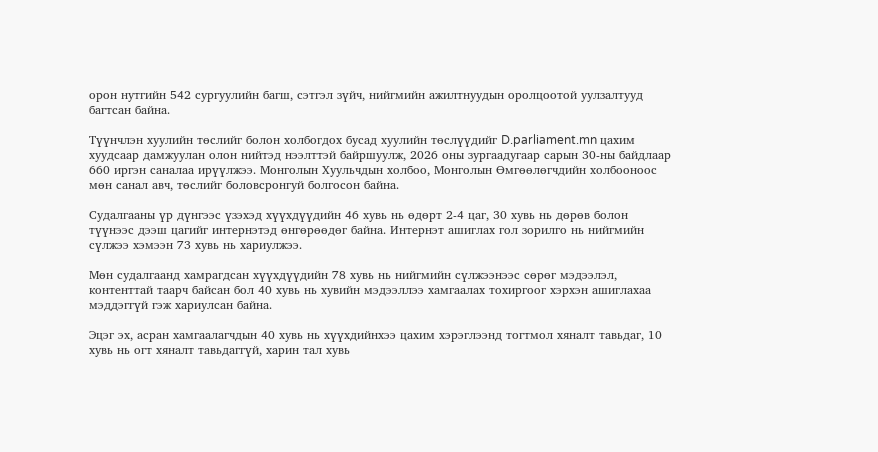орон нутгийн 542 сургуулийн багш, сэтгэл зүйч, нийгмийн ажилтнуудын оролцоотой уулзалтууд багтсан байна.

Түүнчлэн хуулийн төслийг болон холбогдох бусад хуулийн төслүүдийг D.parliament.mn цахим хуудсаар дамжуулан олон нийтэд нээлттэй байршуулж, 2026 оны зургаадугаар сарын 30-ны байдлаар 660 иргэн саналаа ирүүлжээ. Монголын Хуульчдын холбоо, Монголын Өмгөөлөгчдийн холбооноос мөн санал авч, төслийг боловсронгуй болгосон байна.

Судалгааны үр дүнгээс үзэхэд хүүхдүүдийн 46 хувь нь өдөрт 2-4 цаг, 30 хувь нь дөрөв болон түүнээс дээш цагийг интернэтэд өнгөрөөдөг байна. Интернэт ашиглах гол зорилго нь нийгмийн сүлжээ хэмээн 73 хувь нь хариулжээ.

Мөн судалгаанд хамрагдсан хүүхдүүдийн 78 хувь нь нийгмийн сүлжээнээс сөрөг мэдээлэл, контенттай таарч байсан бол 40 хувь нь хувийн мэдээллээ хамгаалах тохиргоог хэрхэн ашиглахаа мэддэггүй гэж хариулсан байна.

Эцэг эх, асран хамгаалагчдын 40 хувь нь хүүхдийнхээ цахим хэрэглээнд тогтмол хяналт тавьдаг, 10 хувь нь огт хяналт тавьдаггүй, харин тал хувь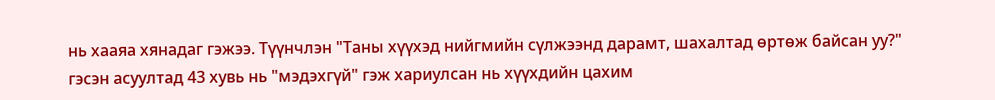нь хааяа хянадаг гэжээ. Түүнчлэн "Таны хүүхэд нийгмийн сүлжээнд дарамт, шахалтад өртөж байсан уу?" гэсэн асуултад 43 хувь нь "мэдэхгүй" гэж хариулсан нь хүүхдийн цахим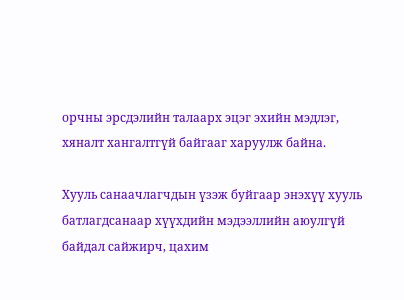орчны эрсдэлийн талаарх эцэг эхийн мэдлэг, хяналт хангалтгүй байгааг харуулж байна.

Хууль санаачлагчдын үзэж буйгаар энэхүү хууль батлагдсанаар хүүхдийн мэдээллийн аюулгүй байдал сайжирч, цахим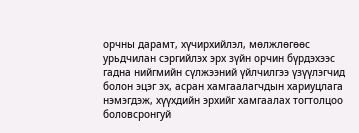орчны дарамт, хүчирхийлэл, мөлжлөгөөс урьдчилан сэргийлэх эрх зүйн орчин бүрдэхээс гадна нийгмийн сүлжээний үйлчилгээ үзүүлэгчид болон эцэг эх, асран хамгаалагчдын хариуцлага нэмэгдэж, хүүхдийн эрхийг хамгаалах тогтолцоо боловсронгуй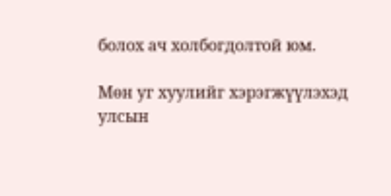болох ач холбогдолтой юм.

Мөн уг хуулийг хэрэгжүүлэхэд улсын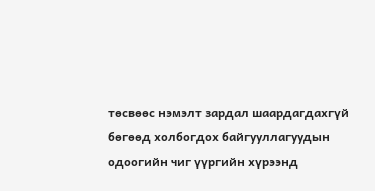төсвөөс нэмэлт зардал шаардагдахгүй бөгөөд холбогдох байгууллагуудын одоогийн чиг үүргийн хүрээнд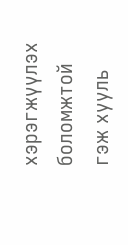хэрэгжүүлэх боломжтой гэж хууль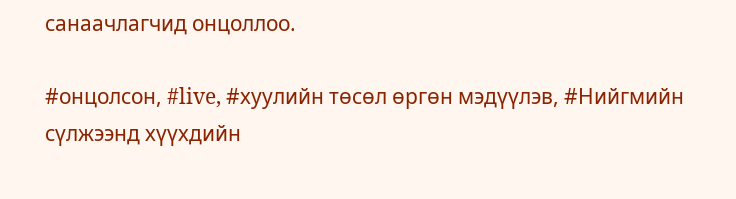санаачлагчид онцоллоо.

#онцолсон, #live, #хуулийн төсөл өргөн мэдүүлэв, #Нийгмийн сүлжээнд хүүхдийн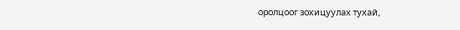оролцоог зохицуулах тухай,